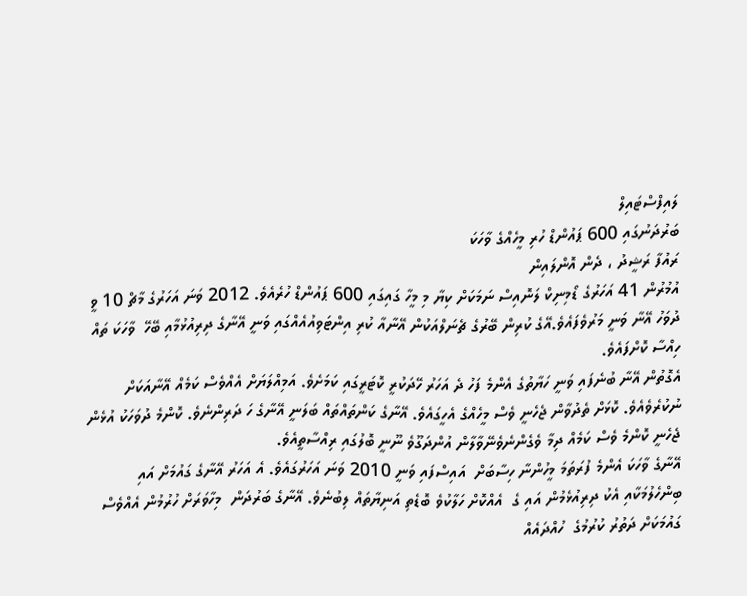ލައިފްސްޓައިލް
ބަރުދަނުގައި 600 ޕައުންޑް ހުރި މީހެއްގެ ވާހަކަ
ރައުފާ ރަޝީދު ، ދެން އޮންލައިން
އުމުރުން 41 އަހަރުގެ ޑޯމިނިކް ލަނޮއިސް ނަމަކަށް ކިޔާ މި މީހާ ގައިގައި 600 ޕައުންޑް ހުރެއެވެ. 2012 ވަނަ އަހަރުގެ މާޗް 10 ވީ ދުވަހު އޭނާ ވަނީ މަރުވެފައެވެ.އޭގެ ކުރިން ބޭރުގެ ޗެނަލްއަކުން އޭނާއާ ކުރި އިންޓަވިއުއެއްގައި ވަނީ އޭނާގެ ދިރިއުޅުމާއި ބޭހޭ  ވާހަކަ ތައް ހިއްސާ ކޮށްފައެވެ.
އެގޮތުން އޭނާ ބުނެފައި ވަނީ ހަޔާތުގެ އެންމެ ފަހު ދެ އަހަރު ހޭދަކުރީ ކޮޓަރީގައި ކަމަށެވެ. އަމިއްލަޔަށް އެއްވެސް ކަމެއް އޭނާއަކަށް ނުކުރެވެއެވެ. ކޮޅަށް ތެދުވާން ޖެހެނީ ވެސް މީހެއްގެ އެހީގައެވެ. އޭނާގެ ކަންތައްތައް ބަލަނީ އޭނާގެ ހަ ދަރިންނެވެ. ކޮންމެ ދުވަހަކު އުޅެން ޖެހެނީ ކޮންމެ ވެސް ކަމެއް ދިމާ ވެގެންނެވެނޭވާލާން އުންދަގޫވެ ނޫނީ ބޮލުގައި ރިއްސާތީއެވެ.
އޭނާގެ ވާހަކަ އެންމެ ފުރަތަމަ މީހުންނާ ހިސާބަށް  އައިސްފައި ވަނީ 2010 ވަނަ އަހަރުގައެވެ. އެ އަހަރު އޭނާގެ ގައުމަށް އައި ބިންހެލުމަކާއި އެކު ދިރިއުޅެމުން އައި ގެ  އެއްކޮށް ހަލާކުވެ ބޮޑެތި އަނިޔާތައް ލިބުނެވެ. އޭނާގެ ބަރުދަން  މިހާވަރަށް ހުރުމުން އެއްވެސް ގައުމަކަށް ދަތުރު ކުރުމުގެ  ހުއްދައެއް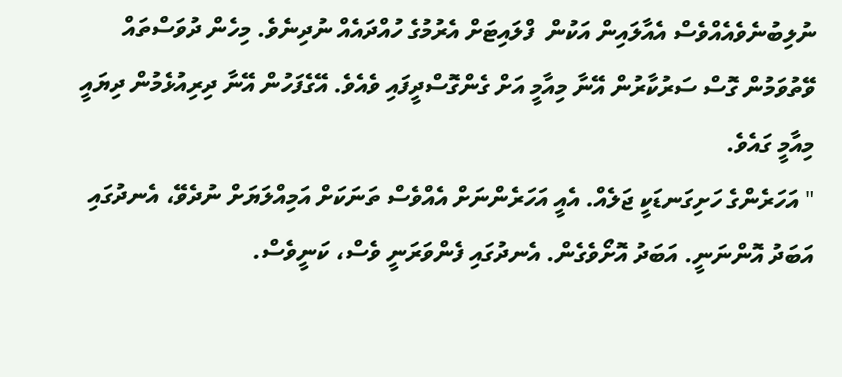ނުލިބުނެވެއެއްވެސް އެއާލައިން އަކުން  ފްލައިޓަށް އެރުމުގެ ހުއްދައެއް ނުދިނެވެ. މިހެން ދުވަސްތައް  ވޭތުވަމުން ގޮސް ސަރުކާރުން އޭނާ މިއާމީ އަށް ގެންގޮސްދީފައި ވެއެވެ. އޭގެފަހުން އޭނާ ދިރިއުޅެމުން ދިޔައީ މިއާމީ ގައެވެ.
" އަހަރެންގެ ހަށިގަނޑަކީ ޖަލެއް. އެއީ އަހަރެންނަށް އެއްވެސް ތަނަކަށް އަމިއްލަޔަށް ނުދެވޭ، އެނދުގައި އަބަދު އޮންނަނީ. އަބަދު އޮށޯވެގެން. އެނދުގައި ފެންވަރަނީ ވެސް، ކަނީވެސް.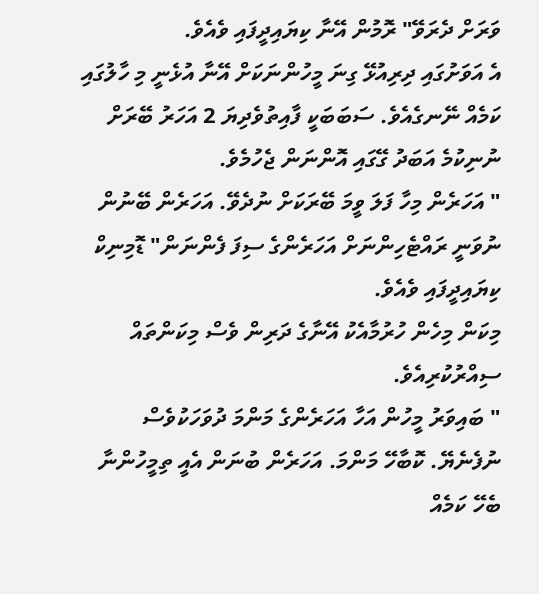ވަރަށް ދެރަވޭ" ރޮމުން އޭނާ ކިޔައިދީފައި ވެއެވެ.
އެ އަވަށުގައި ދިރިއުޅޭ ގިނަ މީހުންނަކަށް އޭނާ އުޅެނީ މި ހާލުގައި ކަމެއް ނޭނގެއެވެ. ސަބަބަކީ ފާއިތުވެދިޔަ 2 އަހަރު ބޭރަށް ނުނިކުމެ އަބަދު ގޭގައި އޮންނަން ޖެހުމެވެ.
" އަހަރެން މިހާ ފަލަ ވީމަ ބޭރަކަށް ނުދެވޭ. އަހަރެން ބޭނުން ނުވަނީ ރައްޓެހިންނަށް އަހަރެންގެ ސިފަ ފެންނަން" ޑޮމިނިކް ކިޔައިދީފައި ވެއެވެ.
މިކަން މިހެން ހުރުމާއެކު އޭނާގެ ދަރިން ވެސް މިކަންތައް ސިއްރުކުރިއެވެ.
" ބައިވަރު މީހުން އަހާ އަހަރެންގެ މަންމަ ދުވަހަކުވެސް ނުފެނެޔޭ. ކޮބާހޭ މަންމަ. އަހަރެން ބުނަން އެއީ ތިމީހުންނާ ބެހޭ ކަމެއް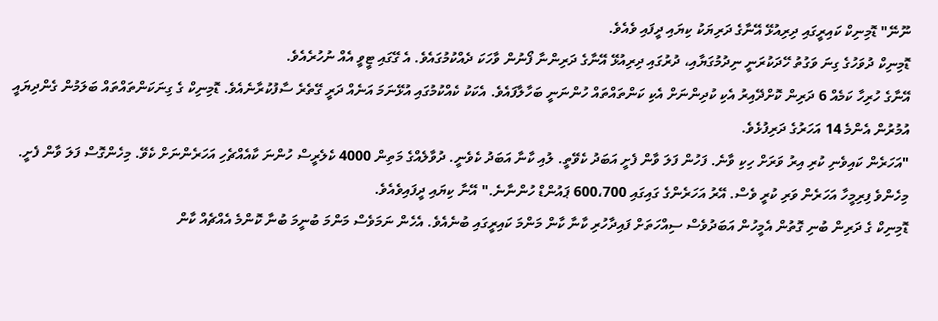ނޫނޭ" ޑޮމިނިކް ކައިރީގައި ދިރިއުޅޭ އޭނާގެ ދަރިޔަކު ކިޔައި ދީފައި ވެއެވެ.
ޑޮމިނިކް ދުވަހުގެ ގިނަ ވަގުތު ހޭދަކުރަނީ ނިދުމުގަޔާއި، ދުރުގައި ދިރިއުޅޭ އޭނާގެ ދަރިންނާ ފޯނުން ވާހަކަ ދެއްކުމުގައެވެ. އެ ގޭގައި ޓީވީ އެއް ނުހުރެއެވެ.
އޭނާގެ ހުރިހާ ކަމެއް 6 ދަރިން ކޮށްދޭއިރު އެކި ކުދިންނަށް އެކި ކަންތައްތައް ހުންނަނީ ބަހާލާފައެވެ. އެކަކު ކެއްކުމުގައި އުޅޭނަމަ އަނެއް ދަރީ ގޭތެރެ ސާފުކުރާނެއެވެ. ޑޮމިނިކް ގެ ގިނަކަންތައްތައް ބަލަމުން ގެންދިޔައީ އުމުރުން އެންމެ 14 އަހަރުގެ ދަރިފުޅެވެ.
"އަހަރެން ކައިވެނި ކުރި އިރު ވަރަށް ހިކި ވާނެ. ފަހުން ފަލަ ވާން ފެށީ އަބަދު ކެވޭތީ. ލުއި ކާނާ އަބަދު ކެވެނީ. ދުވާލެއްގެ މަތިން 4000 ކެލެރީސް ހުންނަ ކާއެއްޗެހި އަހަރެންނަށް ކެވޭ. މިހެންގޮސް ފަލަ ވާން ފެށީ. މިހެންވެ ފިރިމީހާ އަހަރެން ވަރި ކުރީ ވެސް. އޭރު އަހަރެންގެ ގައިގައި 600،700 ޕައުންޑް ހުންނާނެ." އޭނާ ކިޔައި ދީފައިވެއެވެ.
ޑޮމިނިކް ގެ ދަރިން ބުނި ގޮތުން އެމީހުން އަބަދުވެސް ސިއްހަތަށް ފައިދާހުރި ކާނާ ކާން މަންމަ ކައިރީގައި ބުނެއެވެ. އެހެން ނަމަވެސް މަންމަ ބުނީމަ ބުނާ ކޮންމެ އެއްޗެއް ކާން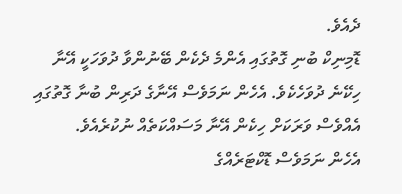ދެއެވެ.
ޑޮމިނިކް ބުނި ގޮތުގައި އެންމެ ދެކެން ބޭނުންވާ ދުވަހަކީ އޭނާ ހިކޭނެ ދުވަހެކެވެ. އެހެން ނަމަވެސް އޭނާގެ ދަރިން ބުނާ ގޮތުގައި އެއްވެސް ވަރަކަށް ހިކެން އޭނާ މަސައްކަތެއް ނުކުރެއެވެ.
އެހެން ނަމަވެސް ޑޮކްޓަރެއްގެ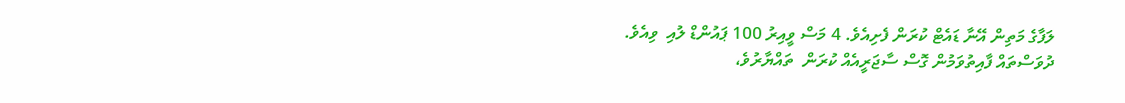ލަފާގެ މަތިން އޭނާ ޑައެޓް ކުރަން ފެށިއެވެ. 4 މަސް ވީއިރު 100 ޕައުންޑް ލުއި  ވިއެވެ. ދުވަސްތައް ފާއިތުވަމުން ގޮސް ސާޖަރީއެއް ކުރަން  ތައްޔާރުވެ،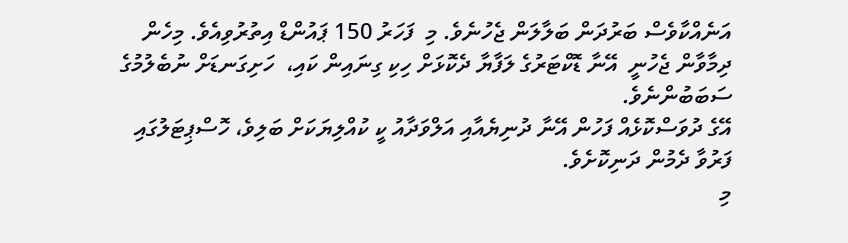އަނެއްކާވެސް ބަރުދަން ބަލާލަން ޖެހުނެވެ. މި  ފަހަރު 150 ޕައުންޑް އިތުރުވިއެވެ. މިހެން ދިމާވާން ޖެހުނީ  އޭނާ ޑޮކްޓަރުގެ ލަފާޔާ ދެކޮޅަށް ހިކި ގިނައިން ކައި،  ހަށިގަނޑަށް ނުބެލުމުގެ ސަބަބުންނެވެ.
އޭގެ ދުވަސްކޮޅެއް ފަހުން އޭނާ ދުނިޔެއާއި އަލްވަދާއު ކީ ކުއްލިޔަކަށް ބަލިވެ، ހޮސްޕިޓަލުގައި ފަރުވާ ދެމުން ދަނިކޮށެވެ.
މި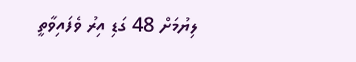ލިޔުމަށް 48 ގަޑި އިރު ވެފައިވާތީ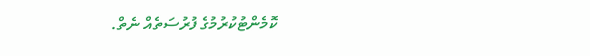ކޮމެންޓުކުރުމުގެ ފުރުސަތެއް ނެތް.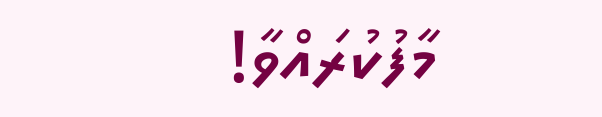މާފުކުރައްވާ!